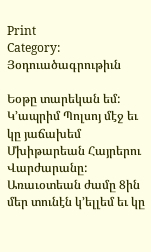Print
Category: Յօդուածագրութիւն

Եօթը տարեկան եմ: Կ’ապրիմ Պոլսոյ մէջ եւ կը յաճախեմ Մխիթարեան Հայրերու Վարժարանը: Առաւօտեան ժամը 8ին մեր տունէն կ’ելլեմ եւ կը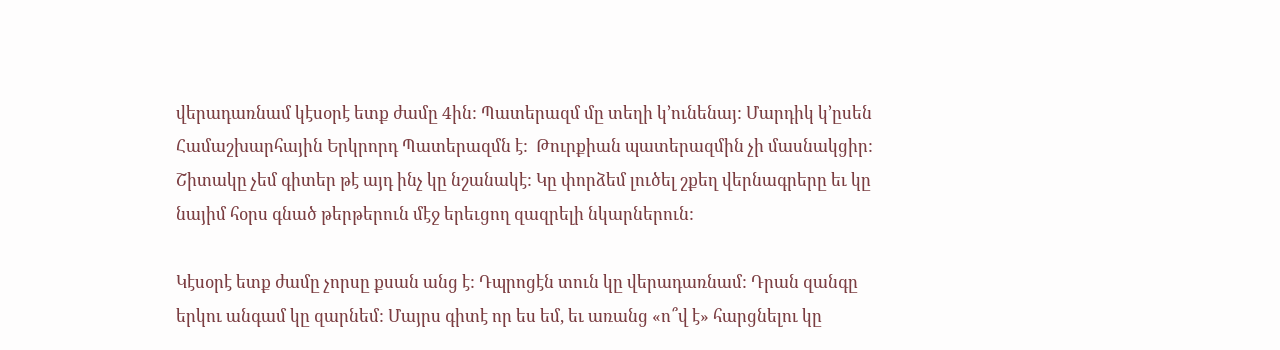վերադառնամ կէսօրէ ետք ժամը 4ին: Պատերազմ մը տեղի կ’ունենայ: Մարդիկ կ’ըսեն  Համաշխարհային Երկրորդ Պատերազմն է:  Թուրքիան պատերազմին չի մասնակցիր: Շիտակը չեմ գիտեր թէ այդ ինչ կը նշանակէ: Կը փորձեմ լուծել շքեղ վերնագրերը եւ կը նայիմ հօրս գնած թերթերուն մէջ երեւցող զազրելի նկարներուն:

Կէսօրէ ետք ժամը չորսը քսան անց է: Դպրոցէն տուն կը վերադառնամ: Դրան զանգը երկու անգամ կը զարնեմ: Մայրս գիտէ որ ես եմ, եւ առանց «ո՞վ է» հարցնելու կը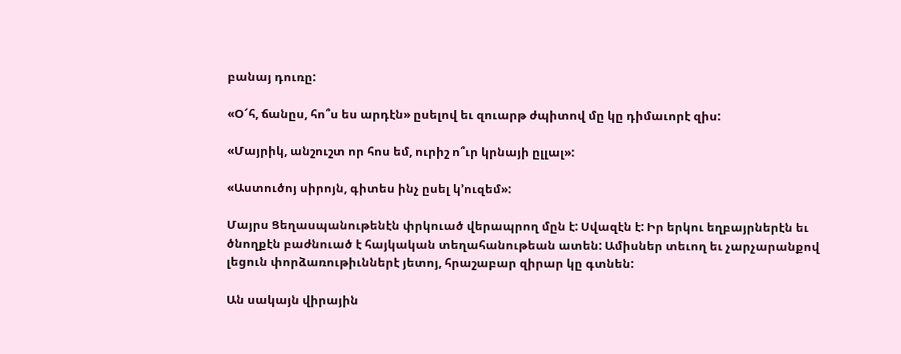բանայ դուռը:

«Օ՜հ, ճանըս, հո՞ս ես արդէն» ըսելով եւ զուարթ ժպիտով մը կը դիմաւորէ զիս:

«Մայրիկ, անշուշտ որ հոս եմ, ուրիշ ո՞ւր կրնայի ըլլալ»:

«Աստուծոյ սիրոյն, գիտես ինչ ըսել կ’ուզեմ»:

Մայրս Ցեղասպանութենէն փրկուած վերապրող մըն է: Սվազէն է: Իր երկու եղբայրներէն եւ ծնողքէն բաժնուած է հայկական տեղահանութեան ատեն: Ամիսներ տեւող եւ չարչարանքով լեցուն փորձառութիւններէ յետոյ, հրաշաբար զիրար կը գտնեն:

Ան սակայն վիրային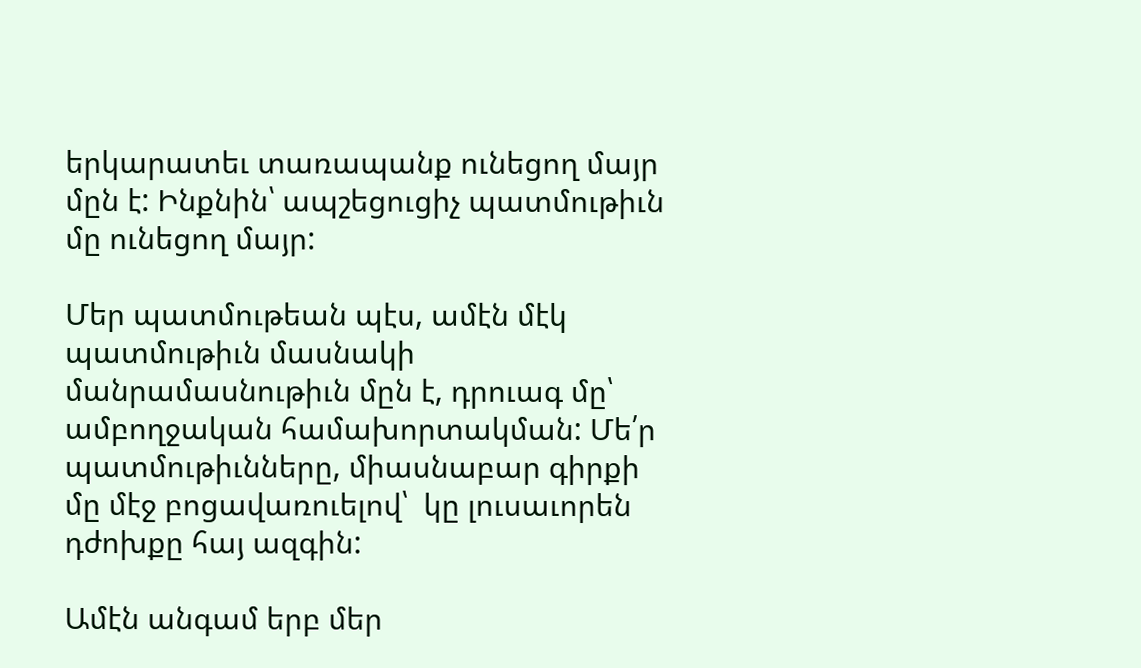երկարատեւ տառապանք ունեցող մայր մըն է: Ինքնին՝ ապշեցուցիչ պատմութիւն մը ունեցող մայր:

Մեր պատմութեան պէս, ամէն մէկ պատմութիւն մասնակի մանրամասնութիւն մըն է, դրուագ մը՝ ամբողջական համախորտակման: Մե՛ր պատմութիւնները, միասնաբար գիրքի մը մէջ բոցավառուելով՝  կը լուսաւորեն  դժոխքը հայ ազգին:

Ամէն անգամ երբ մեր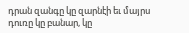դրան զանգը կը զարնէի եւ մայրս դուռը կը բանար, կը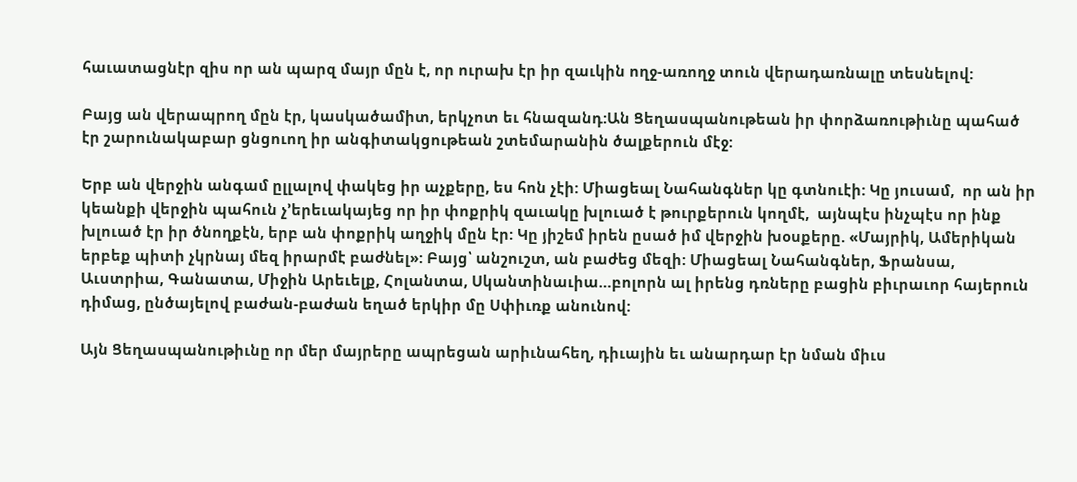հաւատացնէր զիս որ ան պարզ մայր մըն է, որ ուրախ էր իր զաւկին ողջ-առողջ տուն վերադառնալը տեսնելով:

Բայց ան վերապրող մըն էր, կասկածամիտ, երկչոտ եւ հնազանդ:Ան Ցեղասպանութեան իր փորձառութիւնը պահած էր շարունակաբար ցնցուող իր անգիտակցութեան շտեմարանին ծալքերուն մէջ:

Երբ ան վերջին անգամ ըլլալով փակեց իր աչքերը, ես հոն չէի: Միացեալ Նահանգներ կը գտնուէի: Կը յուսամ,  որ ան իր կեանքի վերջին պահուն չ’երեւակայեց որ իր փոքրիկ զաւակը խլուած է թուրքերուն կողմէ,  այնպէս ինչպէս որ ինք խլուած էր իր ծնողքէն, երբ ան փոքրիկ աղջիկ մըն էր: Կը յիշեմ իրեն ըսած իմ վերջին խօսքերը. «Մայրիկ, Ամերիկան երբեք պիտի չկրնայ մեզ իրարմէ բաժնել»: Բայց՝ անշուշտ, ան բաժեց մեզի: Միացեալ Նահանգներ, Ֆրանսա, Աւստրիա, Գանատա, Միջին Արեւելք, Հոլանտա, Սկանտինաւիա…բոլորն ալ իրենց դռները բացին բիւրաւոր հայերուն դիմաց, ընծայելով բաժան-բաժան եղած երկիր մը Սփիւռք անունով:

Այն Ցեղասպանութիւնը որ մեր մայրերը ապրեցան արիւնահեղ, դիւային եւ անարդար էր նման միւս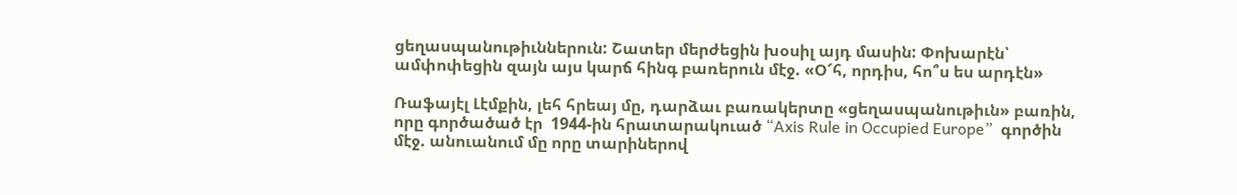ցեղասպանութիւններուն: Շատեր մերժեցին խօսիլ այդ մասին: Փոխարէն՝ ամփոփեցին զայն այս կարճ հինգ բառերուն մէջ. «Օ՜հ, որդիս, հո՞ս ես արդէն»

Ռաֆայէլ Լէմքին, լեհ հրեայ մը, դարձաւ բառակերտը «ցեղասպանութիւն» բառին, որը գործածած էր  1944-ին հրատարակուած “Axis Rule in Occupied Europe”  գործին մէջ. անուանում մը որը տարիներով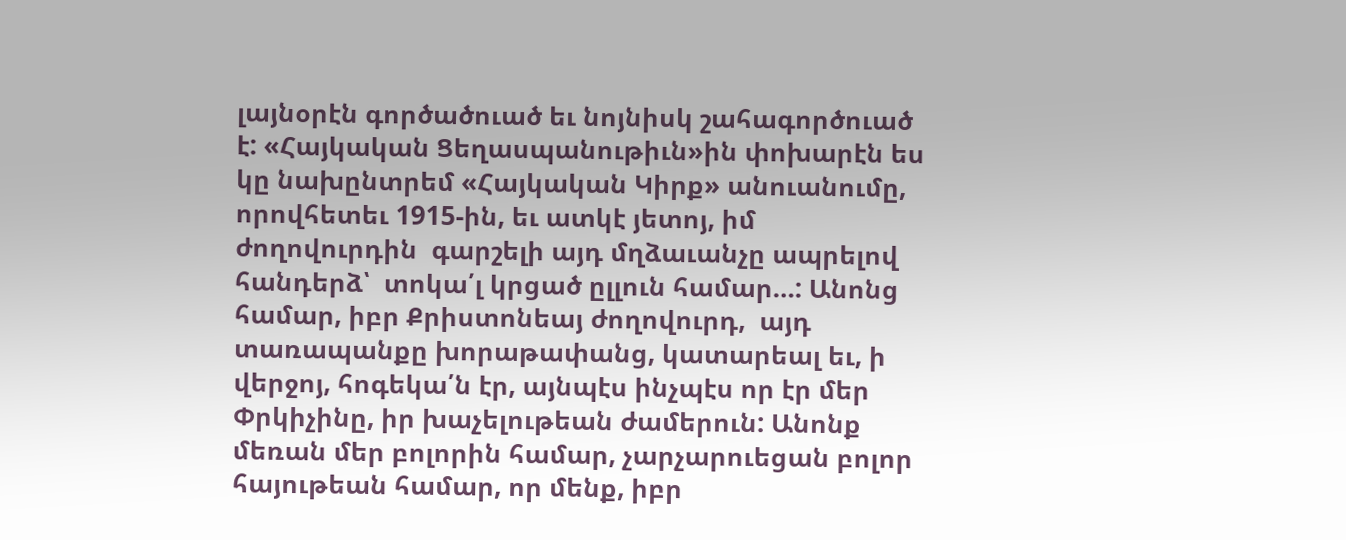լայնօրէն գործածուած եւ նոյնիսկ շահագործուած է: «Հայկական Ցեղասպանութիւն»ին փոխարէն ես կը նախընտրեմ «Հայկական Կիրք» անուանումը,  որովհետեւ 1915-ին, եւ ատկէ յետոյ, իմ ժողովուրդին  գարշելի այդ մղձաւանչը ապրելով հանդերձ՝  տոկա՛լ կրցած ըլլուն համար…: Անոնց համար, իբր Քրիստոնեայ ժողովուրդ,  այդ տառապանքը խորաթափանց, կատարեալ եւ, ի վերջոյ, հոգեկա՛ն էր, այնպէս ինչպէս որ էր մեր Փրկիչինը, իր խաչելութեան ժամերուն: Անոնք մեռան մեր բոլորին համար, չարչարուեցան բոլոր հայութեան համար, որ մենք, իբր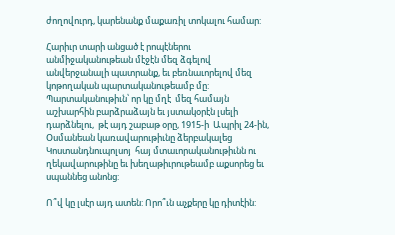ժողովուրդ, կարենանք մաքառիլ տոկալու համար:

Հարիւր տարի անցած է րոպէներու անմիջականութեան մէջէն մեզ ձգելով անվերջանալի պատրանք, եւ բեռնաւորելով մեզ կոթողական պարտականութեամբ մը: Պարտականութիւն՝ որ կը մղէ  մեզ համայն աշխարհին բարձրաձայն եւ յստակօրէն լսելի դարձնելու,  թէ այդ շաբաթ օրը, 1915-ի  Ապրիլ 24-ին, Օսմանեան կառավարութիւնը ձերբակալեց Կոստանդնուպոլսոյ  հայ մտաւորականութիւնն ու ղեկավարութինը եւ խեղաթիւրութեամբ աքսորեց եւ սպաննեց անոնց:

Ո՞վ կը լսէր այդ ատեն: Որո՞ւն աչքերը կը դիտէին: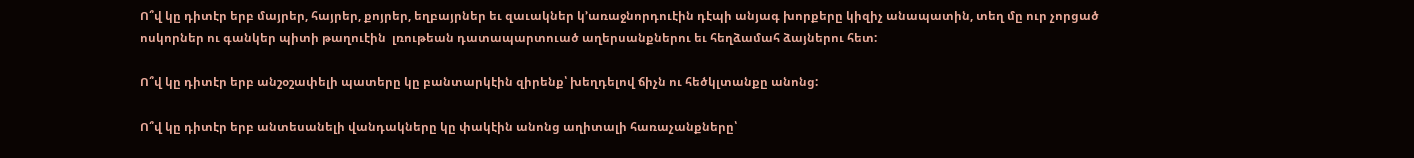Ո՞վ կը դիտէր երբ մայրեր, հայրեր, քոյրեր, եղբայրներ եւ զաւակներ կ’առաջնորդուէին դէպի անյագ խորքերը կիզիչ անապատին, տեղ մը ուր չորցած ոսկորներ ու գանկեր պիտի թաղուէին  լռութեան դատապարտուած աղերսանքներու եւ հեղձամահ ձայներու հետ:

Ո՞վ կը դիտէր երբ անշօշափելի պատերը կը բանտարկէին զիրենք՝ խեղդելով ճիչն ու հեծկլտանքը անոնց:

Ո՞վ կը դիտէր երբ անտեսանելի վանդակները կը փակէին անոնց աղիտալի հառաչանքները՝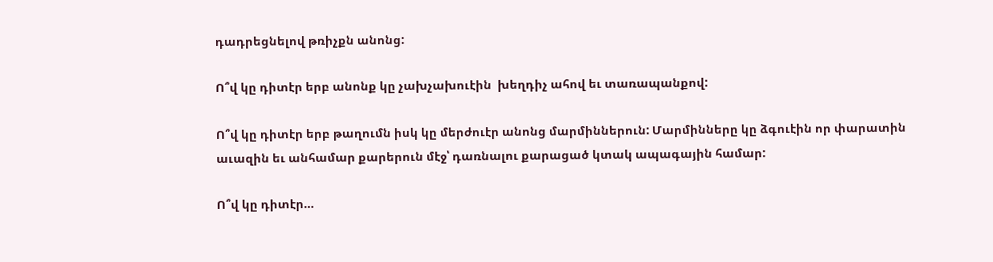դադրեցնելով թռիչքն անոնց:

Ո՞վ կը դիտէր երբ անոնք կը չախչախուէին  խեղդիչ ահով եւ տառապանքով:

Ո՞վ կը դիտէր երբ թաղումն իսկ կը մերժուէր անոնց մարմիններուն: Մարմինները կը ձգուէին որ փարատին աւազին եւ անհամար քարերուն մէջ՝ դառնալու քարացած կտակ ապագային համար:

Ո՞վ կը դիտէր…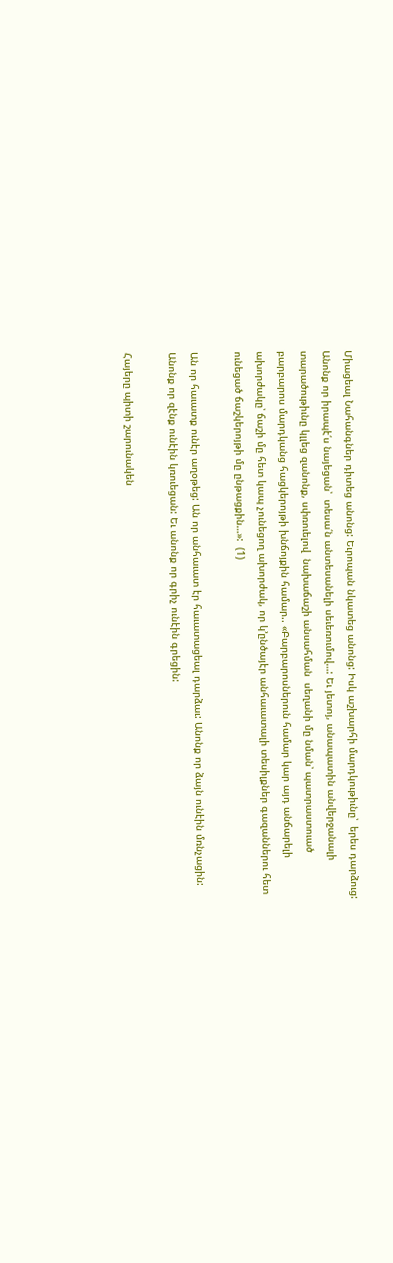Միացեալ Նահանգներ դիտեց անոնց: Եւրոպան նկատեց անոնց: Իսկ աշխարհի մարդկութիւնը՝  երես դարձուց: Անոնք որ իրապէ՛ս նայեցան՝  տեսա՛ն անտեսանելի սեւեռումով…: Եւ յետոյ, անապատին անվերջանալի տարածութիւնը կլլեց զանոնք, սփռուելով  նախաճաշի անսահման  սեղանի մը նման՝ պատրաստուած  բարբարոս մարդկանց հացկերոյթի խնճոյքին համար.. «Բարբարոսներուն համար կար այդ անճարելի ախորժակը՝ ճաշի մը հետ կապ չունեցող ախորժակ, որ կ’ընծայէր անհաւատալի տեսիլքներ գազաններու հետ ունեցած ճաշկերոյթի մը ընթացքին…»:  (1)

Ան որ հաւատք ունէր աղօթեց: Ան որ անհաւատ էր հաւատացեալ դարձաւ: Անոնք որ ձայն ունէին մռնչացին: Անոնք որ զէնք ունէին կռուեցան: Եւ անոնք որ գրիչ ունէին գրեցին:

Հայերը պիտի շարունակեն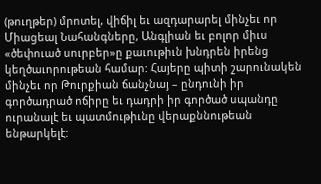(թուղթեր) մրոտել, վիճիլ եւ ազդարարել մինչեւ որ Միացեալ Նահանգները, Անգլիան եւ բոլոր միւս «ծեփուած սուրբեր»ը քաւութիւն խնդրեն իրենց կեղծաւորութեան համար: Հայերը պիտի շարունակեն մինչեւ որ Թուրքիան ճանչնայ – ընդունի իր գործադրած ոճիրը եւ դադրի իր գործած սպանդը ուրանալէ եւ պատմութիւնը վերաքննութեան ենթարկելէ: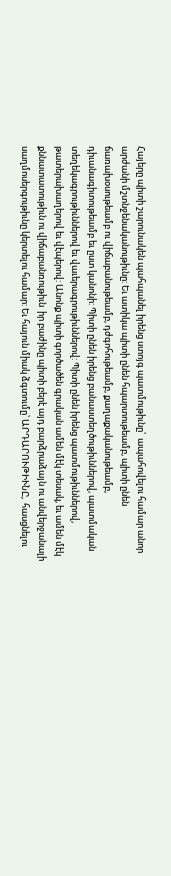Հայերը պիտի շարունակեն պահպանել իրենց ստոյգ պատմութիւնը՝  ապահովելու համար անոր արժանի մշտնջենականութիւնը: Եւ ատիկա պիտի ընեն հպարտութեամբ, պիտի ընեն ճառախօսութեամբ ու վիճաբանութեամբ, դժգոհութեամբ, քաղաքականութեամբ, դիւանագիտութեամբ եւ ըստ կանոնի: Պիտի ընեն իրենց բանաստեղծութիւններով, պատմական տեղեկագրութիւններով եւ վաւերագրութիւններով: Պիտի ընեն իրենց պատմութիւններով, թատերախաղերով եւ վէպերով: Անոնք պիտի գործածեն գրական ամեն մէկ տեսակ, եւ ամեն մէկ քննատատութիւն ու վիճաբանռութիւն  իր բաժինը պիտի բերէ այդ բարձրաձայն ու անվերջանալի սաղմոսերգութիւնը կերտելու համար: Եւ հայուն միակ ձգտումը՝ ԱՐԴԱՐՈՒԹԻՒՆԸ,  հասցնելու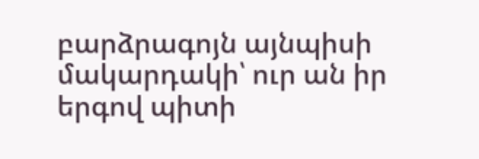բարձրագոյն այնպիսի մակարդակի՝ ուր ան իր երգով պիտի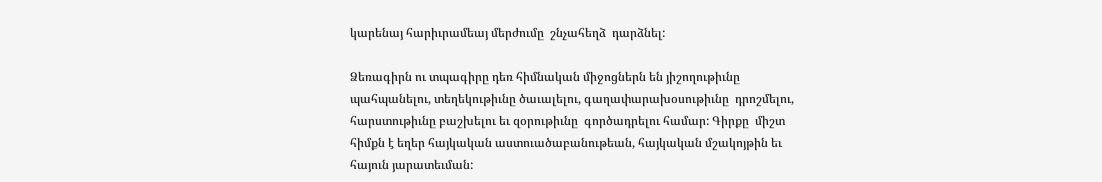կարենայ հարիւրամեայ մերժումը  շնչահեղձ  դարձնել:

Ձեռագիրն ու տպագիրը դեռ հիմնական միջոցներն են յիշողութիւնը պահպանելու, տեղեկութիւնը ծաւալելու, գաղափարախօսութիւնը  դրոշմելու, հարստութիւնը բաշխելու եւ զօրութիւնը  գործադրելու համար: Գիրքը  միշտ հիմքն է եղեր հայկական աստուածաբանութեան, հայկական մշակոյթին եւ հայուն յարատեւման: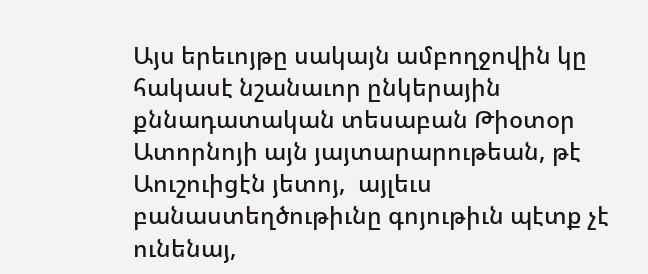Այս երեւոյթը սակայն ամբողջովին կը հակասէ նշանաւոր ընկերային քննադատական տեսաբան Թիօտօր Ատորնոյի այն յայտարարութեան, թէ Աուշուիցէն յետոյ,  այլեւս բանաստեղծութիւնը գոյութիւն պէտք չէ ունենայ,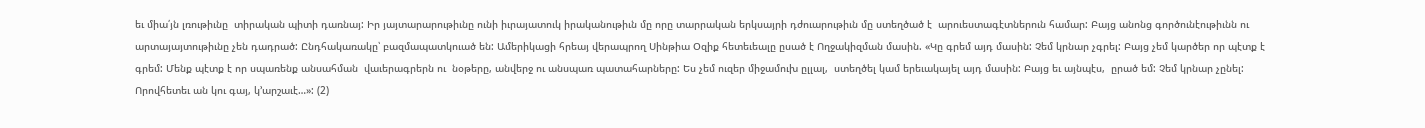եւ միա՛յն լռութիւնը  տիրական պիտի դառնայ: Իր յայտարարութիւնը ունի իւրայատուկ իրականութիւն մը որը տարրական երկսայրի դժուարութիւն մը ստեղծած է  արուեստագէտներուն համար: Բայց անոնց գործունէութիւնն ու արտայայտութիւնը չեն դադրած: Ընդհակառակը՝ բազմապատկուած են: Ամերիկացի հրեայ վերապրող Սինթիա Օզիք հետեւեալը ըսած է Ողջակիզման մասին. «Կը գրեմ այդ մասին: Չեմ կրնար չգրել: Բայց չեմ կարծեր որ պէտք է գրեմ: Մենք պէտք է որ սպառենք անսահման  վաւերագրերն ու  նօթերը, անվերջ ու անսպառ պատահարները: Ես չեմ ուզեր միջամուխ ըլլալ,  ստեղծել կամ երեւակայել այդ մասին: Բայց եւ այնպէս,  ըրած եմ: Չեմ կրնար չընել: Որովհետեւ ան կու գայ, կ’արշաւէ…»: (2)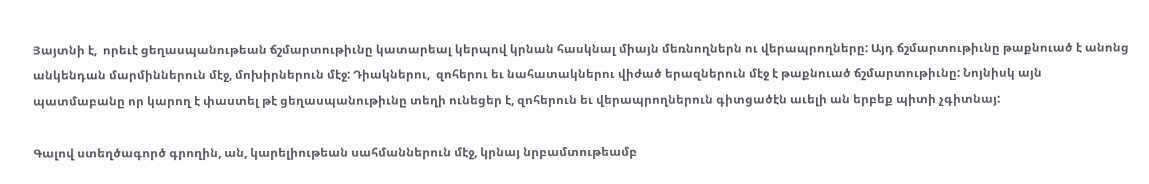Յայտնի է,  որեւէ ցեղասպանութեան ճշմարտութիւնը կատարեալ կերպով կրնան հասկնալ միայն մեռնողներն ու վերապրողները: Այդ ճշմարտութիւնը թաքնուած է անոնց անկենդան մարմիններուն մէջ, մոխիրներուն մէջ: Դիակներու,  զոհերու եւ նահատակներու վիժած երազներուն մէջ է թաքնուած ճշմարտութիւնը: Նոյնիսկ այն պատմաբանը որ կարող է փաստել թէ ցեղասպանութիւնը տեղի ունեցեր է, զոհերուն եւ վերապրողներուն գիտցածէն աւելի ան երբեք պիտի չգիտնայ:

Գալով ստեղծագործ գրողին, ան, կարելիութեան սահմաններուն մէջ, կրնայ նրբամտութեամբ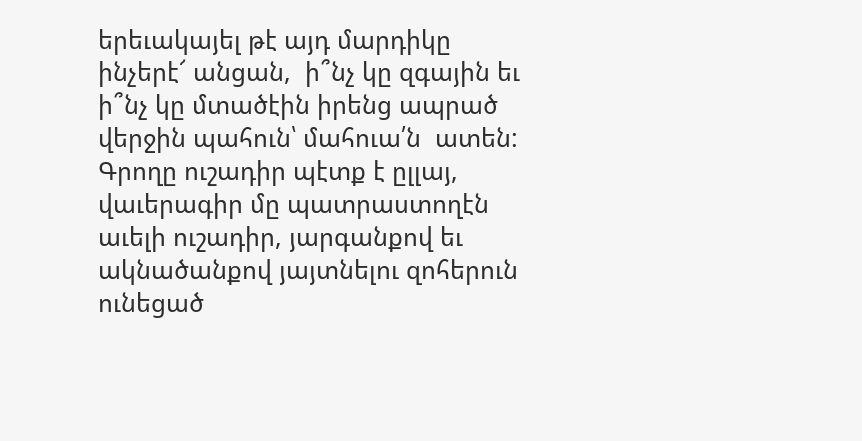երեւակայել թէ այդ մարդիկը ինչերէ՜ անցան,  ի՞նչ կը զգային եւ ի՞նչ կը մտածէին իրենց ապրած վերջին պահուն՝ մահուա՛ն  ատեն: Գրողը ուշադիր պէտք է ըլլայ, վաւերագիր մը պատրաստողէն աւելի ուշադիր, յարգանքով եւ ակնածանքով յայտնելու զոհերուն ունեցած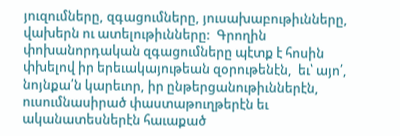յուզումները, զգացումները, յուսախաբութիւնները, վախերն ու ատելութիւնները:  Գրողին փոխանորդական զգացումները պէտք է հոսին փխելով իր երեւակայութեան զօրութենէն,  եւ՝ այո՛,  նոյնքա՛ն կարեւոր, իր ընթերցանութիւններէն, ուսումնասիրած փաստաթուղթերէն եւ ականատեսներէն հաւաքած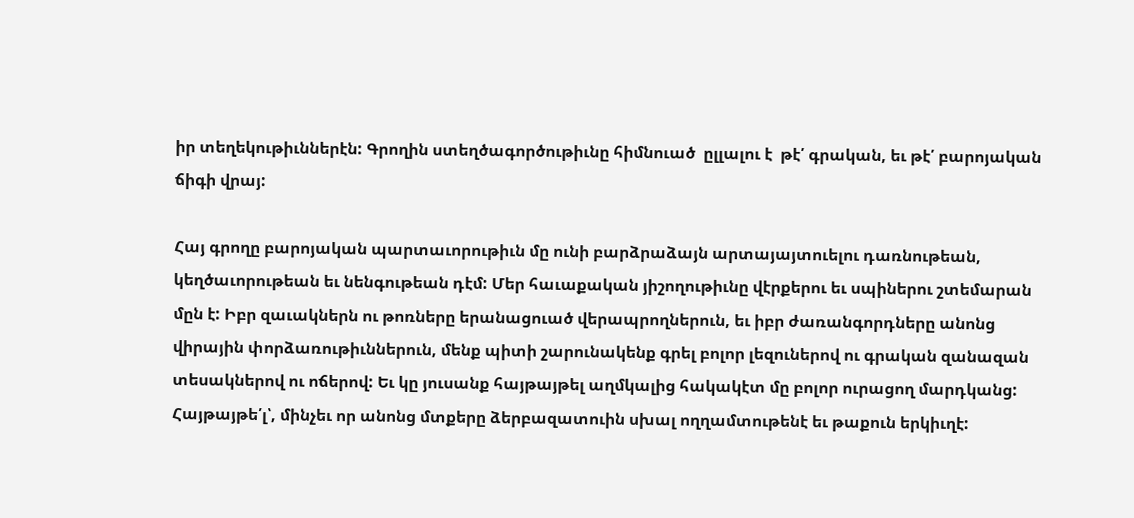իր տեղեկութիւններէն: Գրողին ստեղծագործութիւնը հիմնուած  ըլլալու է  թէ՛ գրական, եւ թէ՛ բարոյական ճիգի վրայ:

Հայ գրողը բարոյական պարտաւորութիւն մը ունի բարձրաձայն արտայայտուելու դառնութեան, կեղծաւորութեան եւ նենգութեան դէմ: Մեր հաւաքական յիշողութիւնը վէրքերու եւ սպիներու շտեմարան մըն է: Իբր զաւակներն ու թոռները երանացուած վերապրողներուն, եւ իբր ժառանգորդները անոնց վիրային փորձառութիւններուն, մենք պիտի շարունակենք գրել բոլոր լեզուներով ու գրական զանազան  տեսակներով ու ոճերով: Եւ կը յուսանք հայթայթել աղմկալից հակակէտ մը բոլոր ուրացող մարդկանց: Հայթայթե՛լ՝, մինչեւ որ անոնց մտքերը ձերբազատուին սխալ ողղամտութենէ եւ թաքուն երկիւղէ: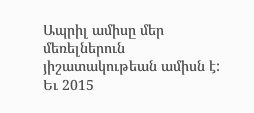Ապրիլ ամիսը մեր մեռելներուն յիշատակութեան ամիսն է:  Եւ 2015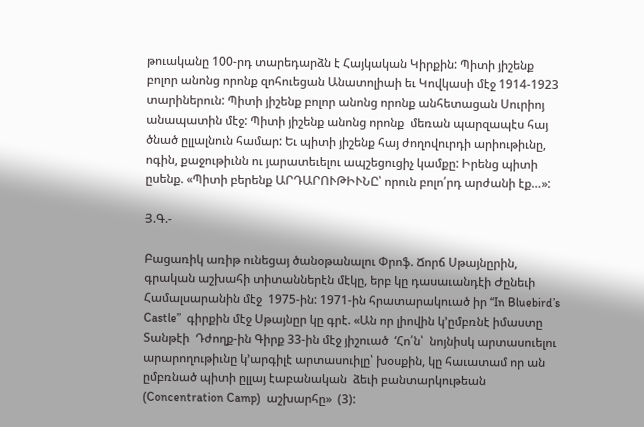թուականը 100-րդ տարեդարձն է Հայկական Կիրքին: Պիտի յիշենք բոլոր անոնց որոնք զոհուեցան Անատոլիաի եւ Կովկասի մէջ 1914-1923 տարիներուն: Պիտի յիշենք բոլոր անոնց որոնք անհետացան Սուրիոյ անապատին մէջ: Պիտի յիշենք անոնց որոնք  մեռան պարզապէս հայ ծնած ըլլալնուն համար: Եւ պիտի յիշենք հայ ժողովուրդի արիութիւնը, ոգին, քաջութիւնն ու յարատեւելու ապշեցուցիչ կամքը: Իրենց պիտի ըսենք. «Պիտի բերենք ԱՐԴԱՐՈՒԹԻՒՆԸ՝ որուն բոլո՛րդ արժանի էք…»:

Յ.Գ.-

Բացառիկ առիթ ունեցայ ծանօթանալու Փրոֆ. Ճորճ Սթայնըրին, գրական աշխահի տիտաններէն մէկը, երբ կը դասաւանդէի Ժընեւի Համալսարանին մէջ  1975-ին: 1971-ին հրատարակուած իր “In Bluebird’s Castle”  գիրքին մէջ Սթայնըր կը գրէ. «Ան որ լիովին կ’ըմբռնէ իմաստը Տանթէի  Դժողք-ին Գիրք 33-ին մէջ յիշուած  ‘Հո՛ն՝  նոյնիսկ արտասուելու արարողութիւնը կ’արգիլէ արտասուիլը՝ խօսքին, կը հաւատամ որ ան ըմբռնած պիտի ըլլայ էաբանական  ձեւի բանտարկութեան (Concentration Camp)  աշխարհը»  (3):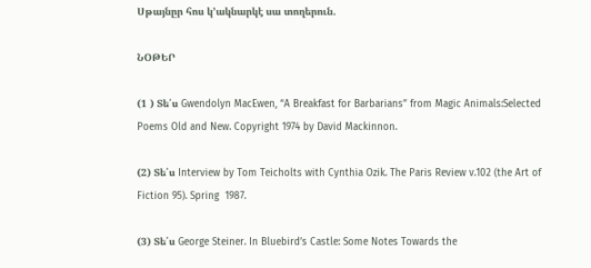Սթայնըր հոս կ’ակնարկէ սա տողերուն.

ՆՕԹԵՐ

(1 ) Տե՛ս Gwendolyn MacEwen, “A Breakfast for Barbarians” from Magic Animals:Selected Poems Old and New. Copyright 1974 by David Mackinnon.

(2) Տե՛ս Interview by Tom Teicholts with Cynthia Ozik. The Paris Review v.102 (the Art of Fiction 95). Spring  1987.

(3) Տե՛ս George Steiner. In Bluebird’s Castle: Some Notes Towards the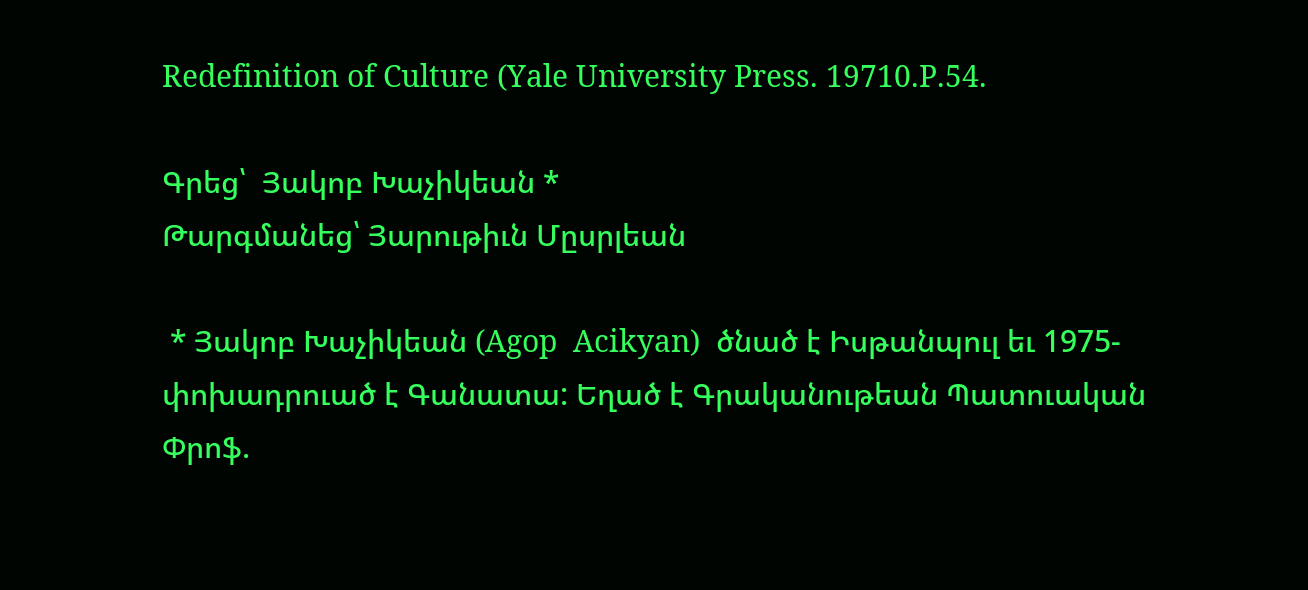Redefinition of Culture (Yale University Press. 19710.P.54.

Գրեց՝  Յակոբ Խաչիկեան *
Թարգմանեց՝ Յարութիւն Մըսրլեան

 * Յակոբ Խաչիկեան (Agop  Acikyan)  ծնած է Իսթանպուլ եւ 1975-փոխադրուած է Գանատա: Եղած է Գրականութեան Պատուական Փրոֆ.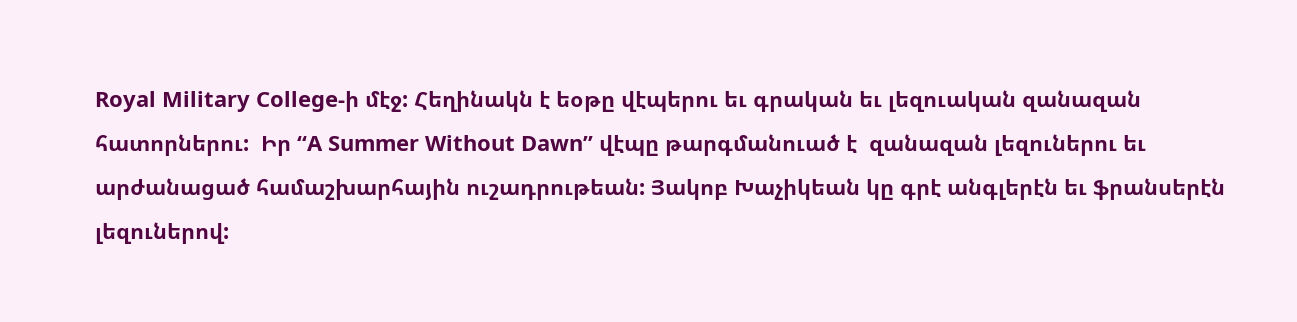Royal Military College-ի մէջ: Հեղինակն է եօթը վէպերու եւ գրական եւ լեզուական զանազան հատորներու:  Իր “A Summer Without Dawn” վէպը թարգմանուած է  զանազան լեզուներու եւ  արժանացած համաշխարհային ուշադրութեան: Յակոբ Խաչիկեան կը գրէ անգլերէն եւ ֆրանսերէն լեզուներով: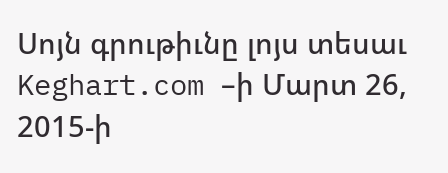Սոյն գրութիւնը լոյս տեսաւ Keghart.com –ի Մարտ 26, 2015-ի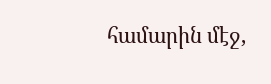համարին մէջ,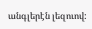անգլերէն լեզուով: